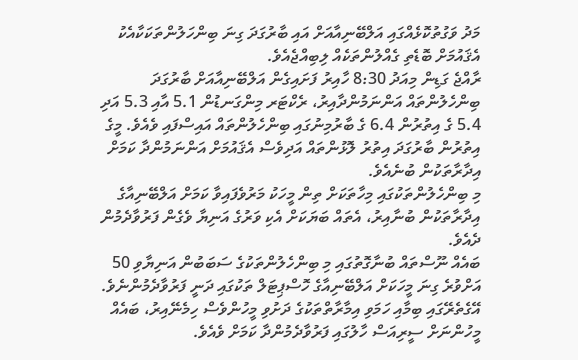މަދު ވަގުތުކޮޅެއްގައި އަލްބޭނިއާއަށް އައި ބާރުގަދަ ގިނަ ބިންހަލުންތަކަކާއެކު އެޤައުމަށް ބޮޑެތި ގެއްލުންތަކެއް ލިބިއްޖެއެވެ.
ރާއްޖެ ގަޑިން މިއަދު 8:30 ހާއިރު ފަށައިގެން އަލްބޭނިއާއަށް ބާރުގަދަ ބިންހެލުންތައް އަންނަމުންދާއިރު، ރެކްޓަރ މިންގަނޑުން 5.1 އާއި 5.3 އަދި 5.4 ގެ އިތުރުން 6.4 ގެ ބާރުމިނުގައި ބިންހެލުންތައް އައިސްފައި ވެއެވެ. މީގެ އިތުރުން ބާރުގަދަ އިތުރު ލޮޅުންތައް އަދިވެސް އެޤައުމަށް އަންނަމުންދާ ކަމަށް އިދާރާތަކުން ބުނެއެވެ.
މި ބިންހެލުންތަކުގައި މިހާތަކަށް ތިން މީހަކު މަރުވެފައިވާ ކަމަށް އަލްބޭނިއާގެ އިދާރާތަކުން ބުނާއިރު، އެތައް ބަޔަކަށް އެކި ވަރުގެ އަނިޔާ ވެގެން ފަރުވާދެމުން ދެއެވެ.
ބައެއް ނޫސްތައް ބުނާގޮތުގައި މި ބިންހެލުންތަކުގެ ސަބަބުން އަނިޔާވި 50 އަށްވުރެ ގިނަ މީހަކަށް އަލްބޭނިއާގެ ހޮސްޕިޓަލް ތަކުގައި ދަނީ ފަރުވާދެމުންނެވެ. އޭގެތެރޭގައި ބިމާއި ހަމަވި އިމާރާތްތަކުގެ ދަށުވި މީހުންވެސް ހިމެނޭއިރު، ބައެއް މީހުންނަށް ސީރިއަސް ހާލުގައި ފަރުވާދެމުންދާ ކަމަށް ވެއެވެ.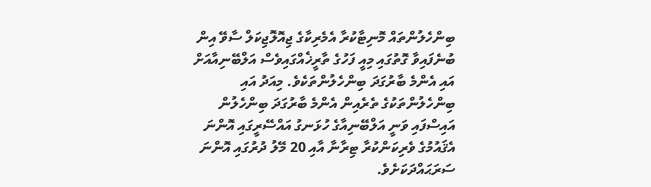ބިންހެލުންތައް މޮނިޓާކުރާ އެމެރިކާގެ ޖިއޮލޮޖިކަލް ސާވޭ އިން ބުނެފައިވާ ގޮތުގައި މިއީ ފަހުގެ ތާރީޚެއްގައިވެސް އަލްބޭނިއާއަށް އައި އެންމެ ބާރުގަދަ ބިންހެލުންތަކެވެ. މިއަދު އައި ބިންހެލުންތަކުގެ ތެރެއިން އެންމެ ބާރުގަދަ ބިންހެލުން އައިސްފައި ވަނީ އަލްބޭނިއާގެ ހުޅަނގު އައްސޭރީގައި އޮންނަ އެޤައުމުގެ ވެރިކަންކުރާ ޓިރާނާ އާއި 20 މޭލު ދުރުގައި އޮންނަ ސަރަޙައްދަކަށެވެ.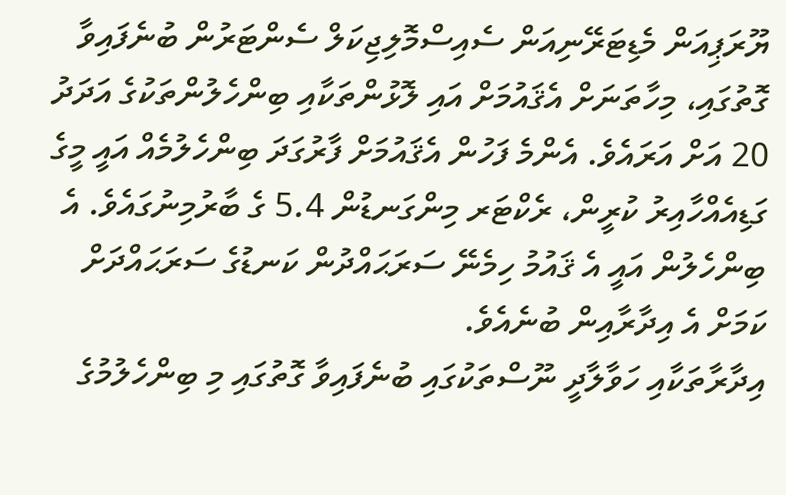ޔޫރަޕިއަން މެޑިޓަރޭނިއަން ސެއިސްމޮލިޖިކަލް ސެންޓަރުން ބުނެފައިވާ ގޮތުގައި، މިހާތަނަށް އެޤައުމަށް އައި ލޮޅުންތަކާއި ބިންހެލުންތަކުގެ އަދަދު 20 އަށް އަރައެވެ. އެންމެ ފަހުން އެޤައުމަށް ފާރުގަދަ ބިންހެލުމެއް އައީ މީގެ ގަޑިއެއްހާއިރު ކުރީން، ރެކްޓަރ މިންގަނޑުން 5.4 ގެ ބާރުމިނުގައެވެ. އެ ބިންހެލުން އައީ އެ ޤައުމު ހިމެނޭ ސަރަޙައްދުން ކަނޑުގެ ސަރަޙައްދަށް ކަމަށް އެ އިދާރާއިން ބުނެއެވެ.
އިދާރާތަކާއި ހަވާލާދީ ނޫސްތަކުގައި ބުނެފައިވާ ގޮތުގައި މި ބިންހެލުމުގެ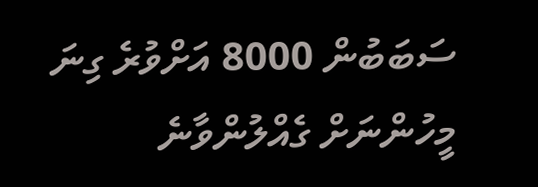ސަބަބުން 8000 އަށްވުރެ ގިނަ މީހުންނަށް ގެއްލުންވާނެ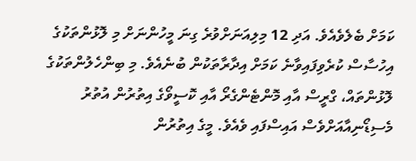ކަމަށް ބެލެވެއެވެ. އަދި 12 މިލިއަނަށްވުރެ ގިނަ މީހުންނަށް މި ލޮޅުންތަކުގެ އިހުސާސް ކުރެވިފައިވާނެ ކަމަށް އިދާރާތަކުން ބުނެއެވެ. މި ބިންހެލުންތަކުގެ ލޮޅުންތައް، ގްރީސް އާއި މޮންޓެންގެރޯ އާއި ކޮސީވޯގެ އިތުރުން އުތުރު މެސިޑޯނިއާއަށްވެސް އައިސްފައި ވެއެވެ. މީގެ އިތުރުން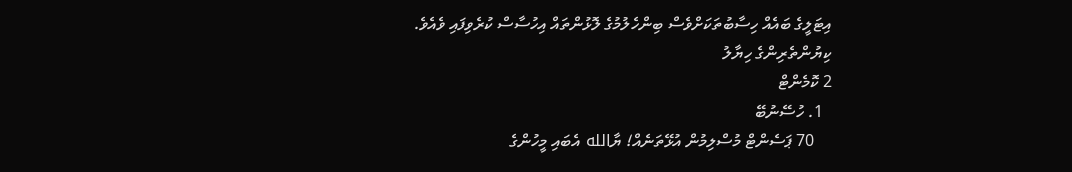އިޓަލީގެ ބައެއް ހިސާބުތަކަށްވެސް ބިންހެލުމުގެ ލޮޅުންތައް އިހުސާސް ކުރެވިފައި ވެއެވެ.
ކިޔުންތެރިންގެ ހިޔާލު
2 ކޮމެންޓް
  1. ހުސޭނުބޭ
    70 ޕަސެންޓް މުސްލިމުން އުޅޭތަނެއް! ޔާالله އެބައި މީހުންގެ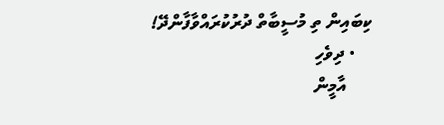ކިބައިން ތި މުސީބާތް ދުރުކުރައްވާފާންދޭ!
    • ދިވެހި
      އާމީން